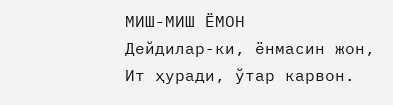МИШ-МИШ ЁМОН
Дейдилар-ки, ёнмасин жон,
Ит ҳуради, ўтар карвон.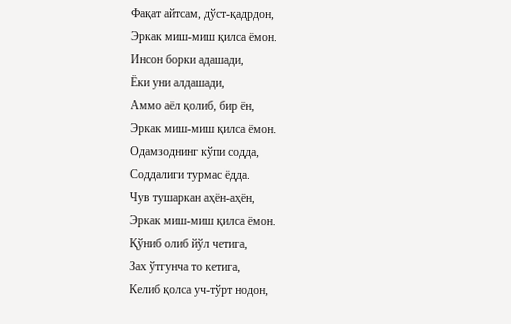Фақат айтсам, дўст-қадрдон,
Эркак миш-миш қилса ёмон.
Инсон борки адашади,
Ёки уни алдашади,
Аммо аёл қолиб, бир ён,
Эркак миш-миш қилса ёмон.
Одамзоднинг кўпи содда,
Соддалиги турмас ёдда.
Чув тушаркан аҳён-аҳён,
Эркак миш-миш қилса ёмон.
Қўниб олиб йўл четига,
Зах ўтгунча то кетига,
Келиб қолса уч-тўрт нодон,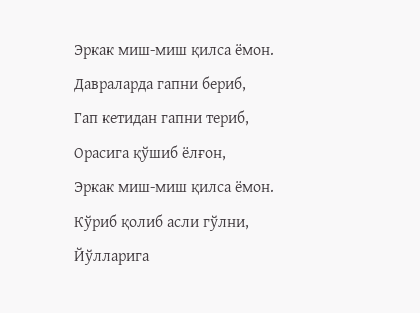Эркак миш-миш қилса ёмон.
Давраларда гапни бериб,
Гап кетидан гапни териб,
Орасига қўшиб ёлғон,
Эркак миш-миш қилса ёмон.
Кўриб қолиб асли гўлни,
Йўлларига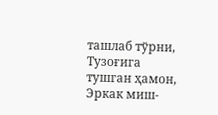ташлаб тўрни,
Тузоғига тушган ҳамон,
Эркак миш-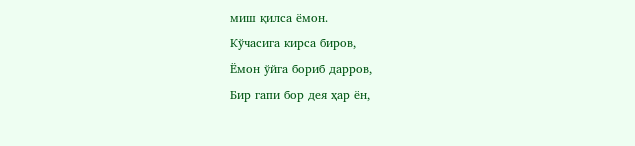миш қилса ёмон.
Кўчасига кирса биров,
Ёмон ўйга бориб дарров,
Бир гапи бор дея ҳар ён,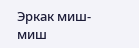Эркак миш-миш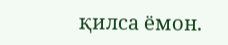қилса ёмон.